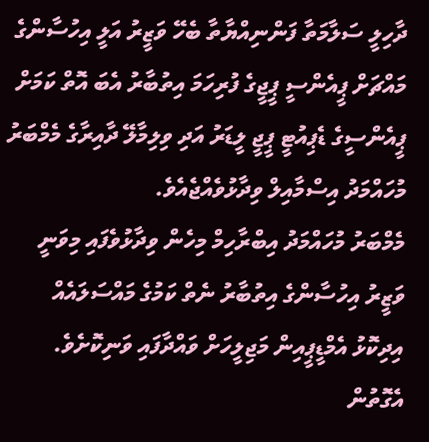ދާހިލީ ސަލާމަތާ ފަންނިއްޔާތާ ބެހޭ ވަޒީރު އަލީ އިހުސާންގެ މައްޗަށް ޕީއެންސީ ޕީޖީގެ ފުރިހަމަ އިތުބާރު އެބަ އޮތް ކަމަށް ޕީއެންސީގެ ޑެޕިއުޓީ ޕީޖީ ލީޑަރު އަދި ވިލިމާލޭ ދާއިރާގެ މެމްބަރު މުހައްމަދު އިސްމާއިލް ވިދާޅުވެއްޖެއެވެ.
މެމްބަރު މުހައްމަދު އިބްރާހިމް މިހެން ވިދާޅުވެފައި މިވަނީ ވަޒީރު އިހުސާންގެ އިތުބާރު ނެތް ކަމުގެ މައްސަލައެއް އިދިކޮޅު އެމްޑީޕީއިން މަޖިލީހަށް ވައްދާފައި ވަނިކޮށެވެ. އެގޮތުން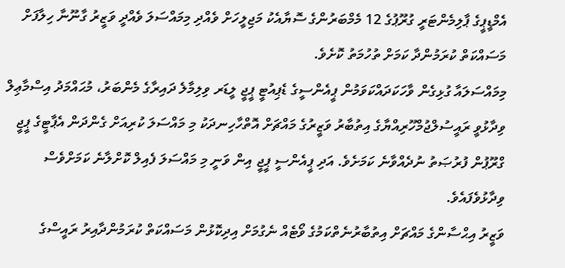އެމްޑީޕީގެ ޕާލިމެންޓަރީ ގުރޫޕުގެ 12 މެމްބަރުންގެ ސޮޔާއެކު މަޖިލީހަށް ވެއްދި މިމައްސަލަ ވެއްދީ ވަޒީރު ގާނޫނާ ހިލާފަށް މަސައްކަތް ކުރަމުންދާ ކަމަށް ތުހުމަތު ކޮށެވެ.
މިމައްސަލައާ ގުޅިގެން ވާހަކަދައްކަވަމުން ޕީއެންސީގެ ޑެޕިއުޓީ ޕީޖީ ލީޑަރ ވިލިމާލެ ދައިރާގެ މެންބަރު، މުޙައްމަދު އިސްމާޢިލް ވިދާޅުވީ ރައީސުލްޖުމްހޫރިއްޔާގެ އިތުބާރު ވަޒީރުގެ މައްޗަށް އޮތްހާހިނދަކު މި މައްސަލަ ކުރިއަށް ގެންދަން އެޕާޓީގެ ޕީޖީ ގްރޫޕުން ފުރުޞަތު ނުދެއްވާނެ ކަމަށެވެ. އަދި ޕީއެންސީ ޕީޖީ އިން ވަނީ މި މައްސަލަ ފެއިލް ކޮށްލާނެ ކަމަށްވެސް ވިދާޅުވެފައެވެ.
ވަޒީރު އިޙްސާންގެ މައްޗަށް އިތުބާރުނެތްކަމުގެ ވޯޓެއް ނެގުމަށް އިދިކޮޅުން މަސައްކަތް ކުރަމުންދާއިރު ރައީސްގެ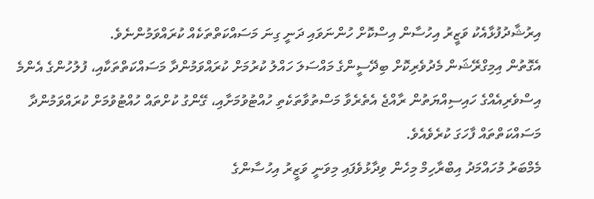އިރުޝާދުފުޅާއެކު ވަޒީރު އިހުސާން އިސްކޮށް ހުންނަވައި ދަނީ ގިނަ މަސައްކަތްތަކެއް ކުރައްވަމުންނެވެ.
އެގޮތުން އިމިގްރޭޝަން މެދުވެރިކޮށް ބިދޭސީންގެ މައްސަލަ ހައްލު ކުރުމަށް ކުރައްވަމުންދާ މަސައްކަތްތަކާއި، ފުލުހުންގެ އެންމެ އިސްވެރިއެއްގެ ހައިސިއްޔަތުން ރާއްޖެ އެތެރެވާ މަސްތުވާތަކެތި ހުއްޓުވުމަށާއި، ގޭންގު ކުށްތައް ހުއްޓުވުމަށް ކުރައްވަމުންދާ މަސައްކަތްތައް ފާހަގަ ކުރެވެއެވެ.
މެމްބަރު މުހައްމަދު އިބްރާހިމް މިހެން ވިދާޅުވެފައި މިވަނީ ވަޒީރު އިހުސާންގެ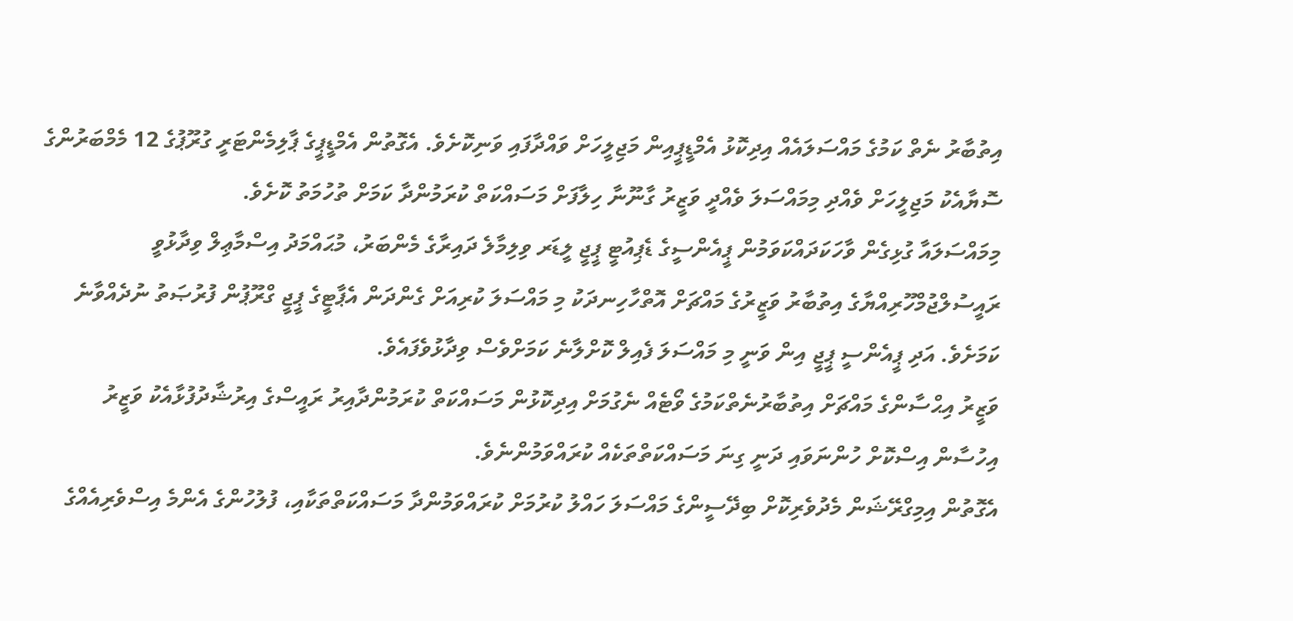އިތުބާރު ނެތް ކަމުގެ މައްސަލައެއް އިދިކޮޅު އެމްޑީޕީއިން މަޖިލީހަށް ވައްދާފައި ވަނިކޮށެވެ. އެގޮތުން އެމްޑީޕީގެ ޕާލިމެންޓަރީ ގުރޫޕުގެ 12 މެމްބަރުންގެ ސޮޔާއެކު މަޖިލީހަށް ވެއްދި މިމައްސަލަ ވެއްދީ ވަޒީރު ގާނޫނާ ހިލާފަށް މަސައްކަތް ކުރަމުންދާ ކަމަށް ތުހުމަތު ކޮށެވެ.
މިމައްސަލައާ ގުޅިގެން ވާހަކަދައްކަވަމުން ޕީއެންސީގެ ޑެޕިއުޓީ ޕީޖީ ލީޑަރ ވިލިމާލެ ދައިރާގެ މެންބަރު، މުޙައްމަދު އިސްމާޢިލް ވިދާޅުވީ ރައީސުލްޖުމްހޫރިއްޔާގެ އިތުބާރު ވަޒީރުގެ މައްޗަށް އޮތްހާހިނދަކު މި މައްސަލަ ކުރިއަށް ގެންދަން އެޕާޓީގެ ޕީޖީ ގްރޫޕުން ފުރުޞަތު ނުދެއްވާނެ ކަމަށެވެ. އަދި ޕީއެންސީ ޕީޖީ އިން ވަނީ މި މައްސަލަ ފެއިލް ކޮށްލާނެ ކަމަށްވެސް ވިދާޅުވެފައެވެ.
ވަޒީރު އިޙްސާންގެ މައްޗަށް އިތުބާރުނެތްކަމުގެ ވޯޓެއް ނެގުމަށް އިދިކޮޅުން މަސައްކަތް ކުރަމުންދާއިރު ރައީސްގެ އިރުޝާދުފުޅާއެކު ވަޒީރު އިހުސާން އިސްކޮށް ހުންނަވައި ދަނީ ގިނަ މަސައްކަތްތަކެއް ކުރައްވަމުންނެވެ.
އެގޮތުން އިމިގްރޭޝަން މެދުވެރިކޮށް ބިދޭސީންގެ މައްސަލަ ހައްލު ކުރުމަށް ކުރައްވަމުންދާ މަސައްކަތްތަކާއި، ފުލުހުންގެ އެންމެ އިސްވެރިއެއްގެ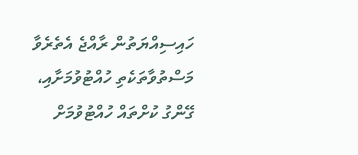ހައިސިއްޔަތުން ރާއްޖެ އެތެރެވާ މަސްތުވާތަކެތި ހުއްޓުވުމަށާއި، ގޭންގު ކުށްތައް ހުއްޓުވުމަށް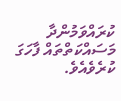ކުރައްވަމުންދާ މަސައްކަތްތައް ފާހަގަ ކުރެވެއެވެ.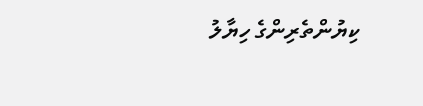ކިޔުންތެރިންގެ ހިޔާލު